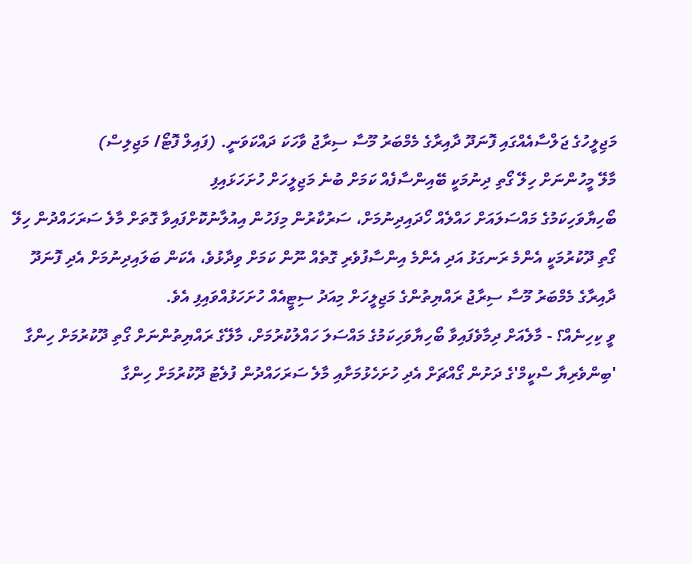މަޖިލީހުގެ ޖަލްސާއެއްގައި ފޮނަދޫ ދާއިރާގެ މެމްބަރު މޫސާ ސިރާޖު ވާހަކަ ދައްކަވަނީ. (ފައިލް ފޮޓޯ/ މަޖިލިސް)
މާލޭ މީހުންނަށް ހިލޭ ގޯތި ދިނުމަކީ ބޭއިންސާފެއް ކަމަށް ބުނެ މަޖިލީހަށް ހުށަހަޅައިފި
ބޯހިޔާވަހިކަމުގެ މައްސަލައަށް ހައްލެއް ހޯދައިދިނުމަށް، ސަރުކާރުން މިފަހުން އިއުލާނުކޮށްފައިވާ ގޮތަށް މާލެ ސަރަހައްދުން ހިލޭ ގޯތި ދޫކުރުމަކީ އެންމެ ރަނގަޅު އަދި އެންމެ އިންސާފުވެރި ގޮތެއް ނޫން ކަމަށް ވިދާޅުވެ، އެކަން ބަލައިދިނުމަށް އެދި ފޮނަދޫ ދާއިރާގެ މެމްބަރު މޫސާ ސިރާޖު ރައްޔިތުންގެ މަޖިލީހަށް މިއަދު ސިޓީއެއް ހުށަހަޅުއްވައިފި އެވެ.
ވީ ކިހިނެއް؟ - މާލެއަށް ދިމާވެފައިވާ ބޯހިޔާވަހިކަމުގެ މައްސަލަ ހައްލުކުރުމަށް، މާލޭގެ ރައްޔިތުންނަށް ގޯތި ދޫކުރުމަށް ހިންގާ 'ބިންވެރިޔާ ސްކީމް'ގެ ދަށުން ގޯއްޗަށް އެދި ހުށަހެޅުމަށާއި މާލެ ސަރަހައްދުން ފުލެޓު ދޫކުރުމަށް ހިންގާ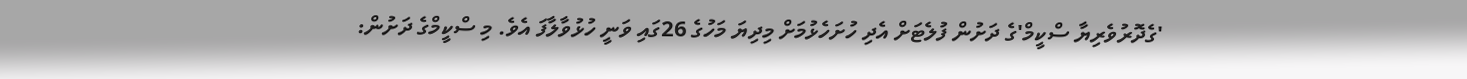'ގެދޮރުވެރިޔާ ސްކީމް'ގެ ދަށުން ފުލެޓަށް އެދި ހުށަހެޅުމަށް މިދިޔަ މަހުގެ 26ގައި ވަނީ ހުޅުވާލާފަ އެވެ. މި ސްކީމްގެ ދަށުން: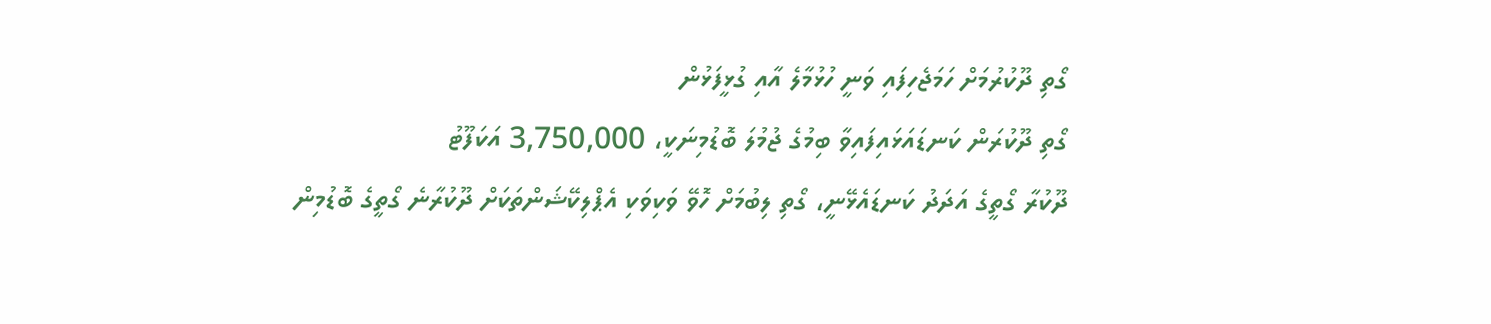ގޯތި ދޫކުރުމަށް ހަމަޖެހިފައި ވަނީ ހުޅުމާލެ އާއި ގުޅީފަޅުން
ގޯތި ދޫކުރަން ކަނޑައަޅައިފައިވާ ބިމުގެ ޖުމުލަ ބޮޑުމިނަކީ، 3,750,000 އަކަފޫޓު
ދޫކުރާ ގޯތީގެ އަދަދު ކަނޑައެޅޭނީ، ގޯތި ލިބުމަށް ހޮވޭ ވަކިވަކި އެޕްލިކޭޝަންތަކަށް ދޫކުރާނެ ގޯތީގެ ބޮޑުމިން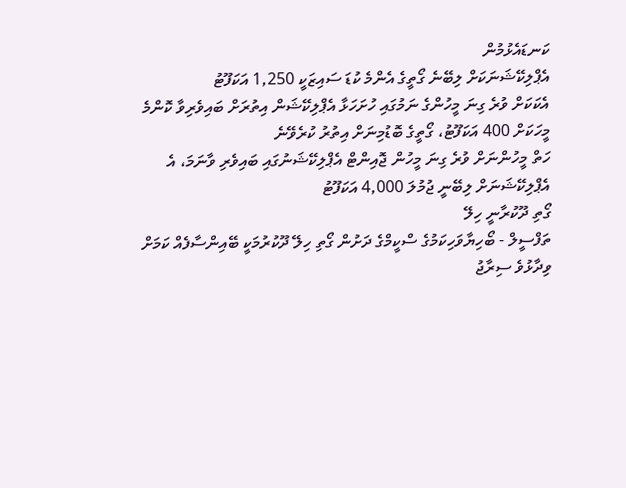ކަނޑައެޅުމުން
އެޕްލިކޭޝަނަކަށް ލިބޭނެ ގޯތީގެ އެންމެ ކުޑަ ސައިޒަކީ 1,250 އަކަފޫޓު
އެކަކަށް ވުރެ ގިނަ މީހުންގެ ނަމުގައި ހުށަހަޅާ އެޕްލިކޭޝަން އިތުރަށް ބައިވެރިވާ ކޮންމެ މީހަކަށް 400 އަކަފޫޓު، ގޯތީގެ ބޮޑުމިނަށް އިތުރު ކުރެވޭނެ
ހަތް މީހުންނަށް ވުރެ ގިނަ މީހުން ޖޮއިންޓް އެޕްލިކޭޝަނުގައި ބައިވެރި ވާނަމަ، އެ އެޕްލިކޭޝަނަށް ލިބޭނީ ޖުމުލަ 4,000 އަކަފޫޓު
ގޯތި ދޫކުރާނީ ހިލޭ
ތަފްސީލް - ބޯހިޔާވަހިކަމުގެ ސްކީމްގެ ދަށުން ގޯތި ހިލޭ ދޫކުރުމަކީ ބޭއިންސާފެއް ކަމަށް ވިދާޅުވެ ސިރާޖު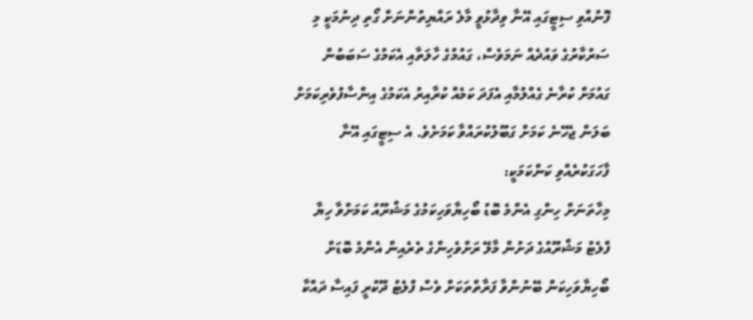ފޮނުއްވި ސިޓީގައި އޭނާ ވިދާޅުވީ މާލެ ރައްޔިތުންނަށް ގޯތި ދިނުމަކީ މި ސަރުކާރުގެ ވައުދެއް ނަމަވެސް، ގައުމުގެ ހާލަތާއި އެކަމުގެ ސަބަބުން ގައުމަށް ކުރާނެ ގެއްލުމާއި އެފަދަ ކަމެއް ކުރާއިރު އެކަމުގެ އިންސާފުވެރިކަމަށް ބަލަން ޖެހޭނެ ކަމަށް ގަބޫލުކުރައްވާ ކަމަށެވެ. އެ ސިޓީގައި އޭނާ ފާހަގަކުރެއްވި ކަންކަމަކީ:
މިހާތަނަށް ހިންގި އެންމެ ބޮޑު ބޯހިޔާވަހިކަމުގެ މަޝްރޫއު ކަމަށްވާ ހިޔާ ފްލެޓު މަޝްރޫއުގެ ދަށުން މާލޭ ރަށްވެހިންގެ ތެރެއިން އެންމެ ބޮޑަށް ބޯހިޔާވަހިކަން ބޭނުންވާ ފަރާތްތަކަށް ވެސް ފްލެޓު ދޫކުރީ ފައިސާ ދައްކާ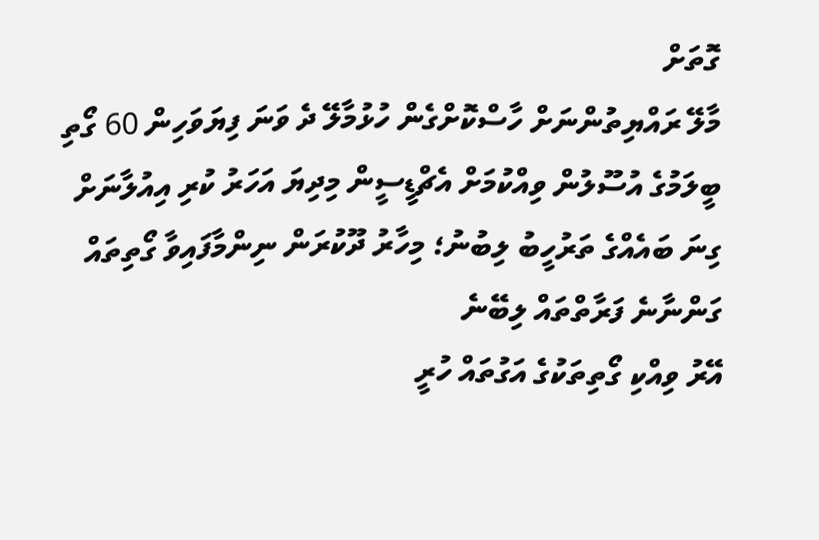ގޮތަށް
މާލޭ ރައްޔިތުންނަށް ހާސްކޮށްގެން ހުޅުމާލޭ ދެ ވަނަ ފިޔަވަހިން 60 ގޯތި ބީލަމުގެ އުސޫލުން ވިއްކުމަށް އެޗްޑީސީން މިދިޔަ އަހަރު ކުރި އިއުލާނަށް ގިނަ ބައެއްގެ ތަރުހީބު ލިބުނު؛ މިހާރު ދޫކުރަން ނިންމާފައިވާ ގޯތިތައް ގަންނާނެ ފަރާތްތައް ލިބޭނެ
އޭރު ވިއްކި ގޯތިތަކުގެ އަގުތައް ހުރީ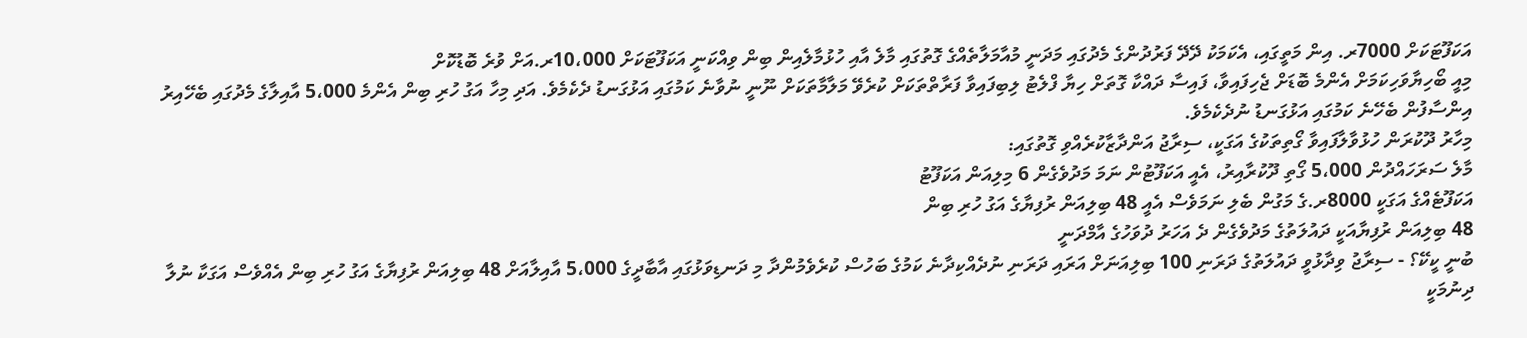އަކަފޫޓަކަށް 7000ރ. އިން މަތީގައި، އެކަމަކު ދޭދޭ ފަރުދުންގެ މެދުގައި މަދަނީ މުއާމަލާތެއްގެ ގޮތުގައި މާލެ އާއި ހުޅުމާލެއިން ބިން ވިއްކަނީ އަކަފޫޓަކަށް 10،000ރ.އަށް ވުރެ ބޮޑުކޮށް
މިއީ ބޯހިޔާވަހިކަމަށް އެންމެ ބޮޑަށް ޖެހިފައިވާ، ފައިސާ ދައްކާ ގޮތަށް ހިޔާ ފްލެޓު ލިބިފައިވާ ފަރާތްތަކަށް ކުރެވޭ މަލާމާތަކަށް ނޫނީ ނުވާނެ ކަމުގައި އަޅުގަނޑު ދެކެމެވެ. އަދި މިހާ އަގު ހުރި ބިން އެންމެ 5،000 އާއިލާގެ މެދުގައި ބެހޭއިރު އިންސާފުން ބެހޭނެ ކަމުގައި އަޅުގަނޑު ނުދެކެމެވެ.
މިހާރު ދޫކުރަން ހުޅުވާލާފައިވާ ގޯތިތަކުގެ އަގަކީ، ސިރާޖު އަންދާޒާކުރެއްވި ގޮތުގައި:
މާލެ ސަރަހައްދުން 5،000 ގޯތި ދޫކުރާއިރު، އެއީ އަކަފޫޓުން ނަމަ މަދުވެގެން 6 މިލިއަން އަކަފޫޓު
އަކަފޫޓެއްގެ އަގަކީ 8000ރ.ގެ މަގުން ބެލި ނަމަވެސް އެއީ 48 ބިލިއަން ރުފިޔާގެ އަގު ހުރި ބިން
48 ބިލިއަން ރުފިޔާއަކީ ދައުލަތުގެ މަދުވެގެން ދެ އަހަރު ދުވަހުގެ އާމްދަނީ
ބުނީ ކީކޭ؟ - ސިރާޖު ވިދާޅުވީ ދައުލަތުގެ ދަރަނި 100 ބިލިއަނަށް އަރައި ދަރަނި ނުދެއްކިދާނެ ކަމުގެ ބަހުސް ކުރެވެމުންދާ މި ދަނޑިވަޅުގައި އާބާދީގެ 5،000 އާއިލާއަށް 48 ބިލިއަން ރުފިޔާގެ އަގު ހުރި ބިން އެއްވެސް އަގަކާ ނުލާ ދިނުމަކީ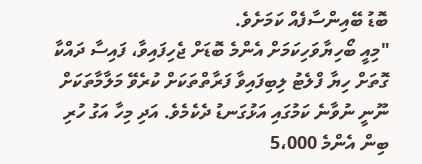ބޮޑު ބޭއިންސާފެއް ކަމަށެވެ.
"މިއީ ބޯހިޔާވަހިކަމަށް އެންމެ ބޮޑަށް ޖެހިފައިވާ، ފައިސާ ދައްކާ ގޮތަށް ހިޔާ ފްލެޓު ލިބިފައިވާ ފަރާތްތަކަށް ކުރެވޭ މަލާމާތަކަށް ނޫނީ ނުވާނެ ކަމުގައި އަޅުގަނޑު ދެކެމެވެ. އަދި މިހާ އަގު ހުރި ބިން އެންމެ 5،000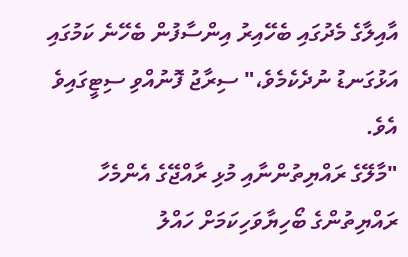އާއިލާގެ މެދުގައި ބެހޭއިރު އިންސާފުން ބެހޭނެ ކަމުގައި އަޅުގަނޑު ނުދެކެމެވެ،" ސިރާޖު ފޮނުއްވި ސިޓީގައިވެ އެވެ.
"މާލޭގެ ރައްޔިތުންނާއި މުޅި ރާއްޖޭގެ އެންމެހާ ރައްޔިތުންގެ ބޯހިޔާވަހިކަމަށް ހައްލު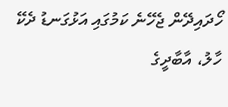ހޯދައިދޭން ޖެހޭނެ ކަމުގައި އަޅުގަނޑު ދެކޭ ހާލު، އާބާދީގެ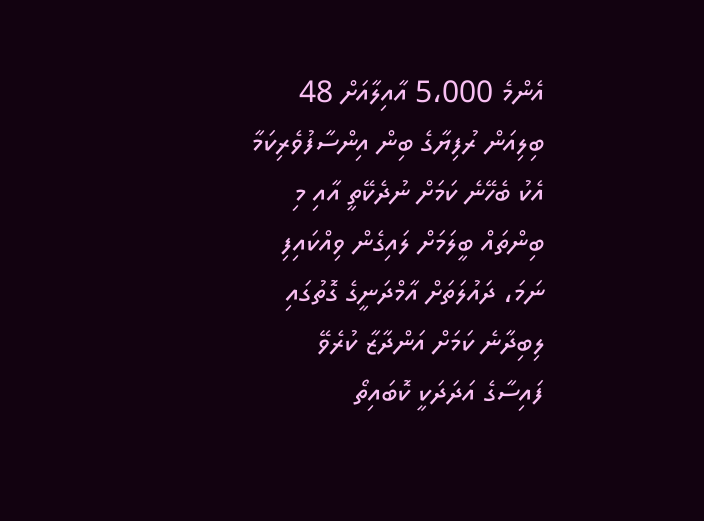އެންމެ 5،000 އާއިލާއަށް 48 ބިލިއަން ރުފިޔާގެ ބިން އިންސާފުވެރިކަމާ އެކު ބެހޭނެ ކަމަށް ނުދެކޭތީ އާއި މި ބިންތައް ބީލަމަށް ލައިގެން ވިއްކައިފި ނަމަ، ދައުލަތަށް އާމްދަނީގެ ގޮތުގައި ލިބިދާނެ ކަމަށް އަންދާޒާ ކުރެވޭ ފައިސާގެ އަދަދަކީ ކޮބައިތޯ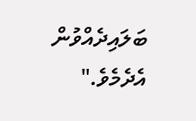ބަލައިދެއްވުން އެދެމެވެ."